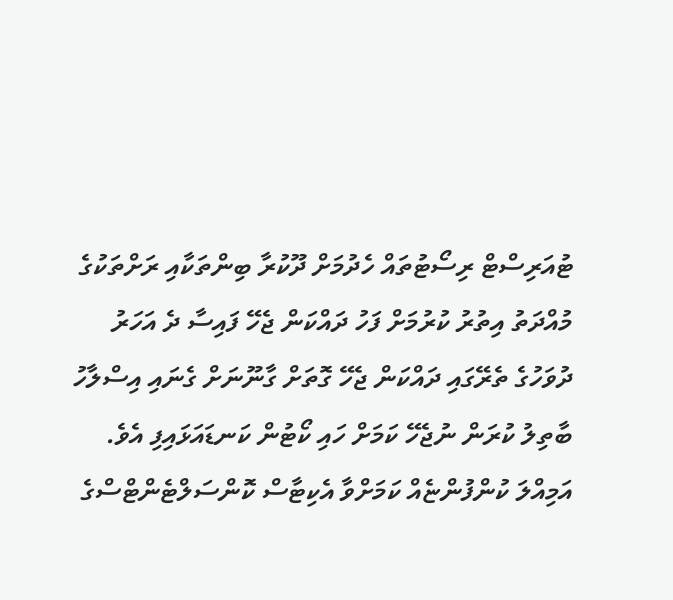ޓުއަރިސްޓް ރިސޯޓުތައް ހެދުމަށް ދޫކުރާ ބިންތަކާއި ރަށްތަކުގެ މުއްދަތު އިތުރު ކުރުމަށް ފަހު ދައްކަން ޖެހޭ ފައިސާ ދެ އަހަރު ދުވަހުގެ ތެރޭގައި ދައްކަން ޖެހޭ ގޮތަށް ގާނޫނަށް ގެނައި އިސްލާހު ބާތިލު ކުރަން ނުޖެހޭ ކަމަށް ހައި ކޯޓުން ކަނޑައަޅައިފި އެވެ.
އަމިއްލަ ކުންފުންޏެއް ކަމަށްވާ އެކިޓާސް ކޮންސަލްޓެންޓްސްގެ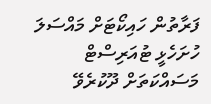ފަރާތުން ހައިކޯޓަށް މައްސަލަ ހުށަހެޅީ ޓުއަރިސްޓް މަސައްކަތަށް ދޫކުރެވޭ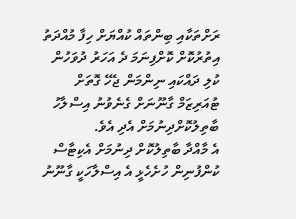ރަށްތަކާއި ބިންތައް ކުއްޔަށް ހިފާ މުއްދަތު އިތުރުކޮށް ކޮށްފިނަމަ ދެ އަހަރު ދުވަހުން ކުލި ދައްކައި ނިންމަން ޖެހޭ ގޮތަށް ޓުއަރިޒަމް ގާނޫނަށް ގެނެވުނު އިސްލާހު ބާތިލުކޮށްދިނުމަށް އެދި އެވެ.
އެ މާއްދާ ބާތިލުކޮށް ދިނުމަށް އެކިޓާސް ކުންފުނިން ހުށެހެޅީ އެ އިސްލާހަކީ ގާނޫނު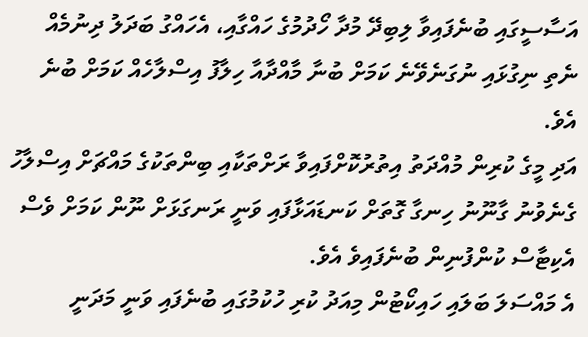އަސާސީގައި ބުނެފައިވާ ލިބިދޭ މުދާ ހޯދުމުގެ ހައްގާއި، އެހައްގު ބަދަލު ދިނުމެއް ނެތި ނިގުޅައި ނުގަނެވޭނެ ކަމަށް ބުނާ މާއްދާއާ ހިލާފު އިސްލާހެއް ކަމަށް ބުނެ އެވެ.
އަދި މީގެ ކުރިން މުއްދަތު އިތުރުކޮށްފައިވާ ރަށްތަކާއި ބިންތަކުގެ މައްޗަށް އިސްލާހު ގެނެވުނު ގާނޫނު ހިނގާ ގޮތަށް ކަނޑައަޅާފައި ވަނީ ރަނގަޅަށް ނޫން ކަމަށް ވެސް އެކިޓާސް ކުންފުނިން ބުނެފައިވެ އެވެ.
އެ މައްސަލަ ބަލައި ހައިކޯޓުން މިއަދު ކުރި ހުކުމުގައި ބުނެފައި ވަނީ މަދަނީ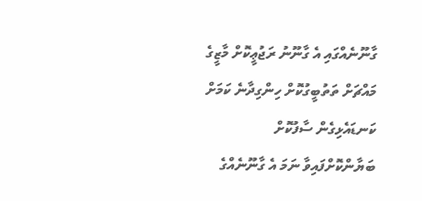ގާނޫނެއްގައި އެ ގާނޫނު ރަޖުޢީކޮށް މާޒީގެ މައްޗަށް ތަތުބީގުކޮށް ހިންގިދާނެ ކަމަށް ކަނޑައެޅިގެން ސާފުކޮށް ބަޔާންކޮށްފައިވާ ނަމަ އެ ގާނޫނެއްގެ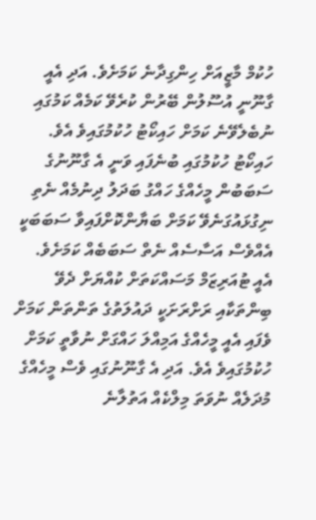ހުކުމް މާޒީއަށް ހިންގިދާނެ ކަމަށެވެ. އަދި އެއީ ގާނޫނީ އުސޫލުން ބޭރުން ކުރެވޭ ކަމެއް ކަމުގައި ނުބެލެވޭނެ ކަމަށް ހައިކޯޓު ހުކުމުގައިވެ އެވެ.
ހައިކޯޓު ހުކުމުގައި ބުނެފައި ވަނީ އެ ގާނޫނުގެ ސަބަބުން މީހެއްގެ ހައްގު ބަދަލު ދިނުމެއް ނެތި ނިގުޅައުގަނެވޭ ކަމަށް ބަޔާންކޮށްފައިވާ ސަބަބަކީ އެއްވެސް އަސާސެއް ނެތް ސަބަބެއް ކަމަށެވެ. އެއީ ޓުއަރިޒަމް މަސައްކަތަށް ކުއްޔަށް ދެވޭ ބިންތަކާއި ރަށްރަށަކީ ދައުލަތުގެ ތަންތަން ކަމަށް ވެފައި އެއީ މީހެއްގެ އަމިއްލަ ހައްގަށް ނުވާތީ ކަމަށް ހުކުމުގައިވެ އެވެ. އަދި އެ ގާނޫނުގައި ވެސް މީހެއްގެ މުދަލެއް ނުވަތަ މިލްކެއް އަތުލާނެ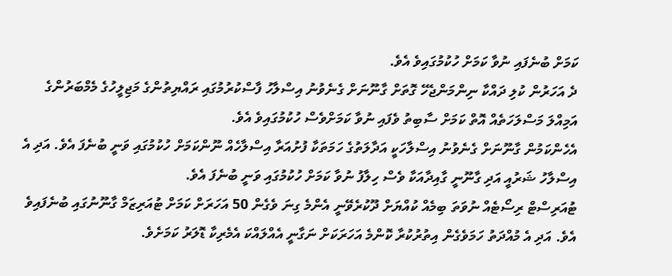ކަމަށް ބުނެފައި ނުވާ ކަމަށް ހުކުމުގައިވެ އެވެ.
ދެ އަހަރުން ކުލި ދައްކާ ނިންމަންޖެހޭ ގޮތަށް ގާނޫނަށް ގެނެވުނު އިސްލާހު ފާސްކުރުމުގައި ރައްޔިތުންގެ މަޖިލީހުގެ މެމްބަރުންގެ އަމިއްލަ މަސްލަހަތެއް އޮތް ކަމަށް ސާބިތު ވެފައި ނުވާ ކަމަށްވެސް ހުކުމުގައިވެ އެވެ.
އެހެންކަމުން ގާނޫނަށް ގެނެވުނު އިސްލާހަކީ އަދާލަތުގެ ހަމަތަކާ ފުށުއަރާ އިސްލާހެއް ނޫންކަމަށް ހުކުމުގައި ވަނީ ބުނެފަ އެވެ. އަދި އެ އިސްލާހު ޝަރުއީ އަދި ގާނޫނީ ގާއިދާއަކާ ވެސް ހިލާފު ނުވާ ކަމަށް ހުކުމުގައި ވަނީ ބުނެފަ އެވެ.
ޓުއަރިސްޓް ރިސޯޓެއް ނުވަތަ ބިމެއް ކުއްޔަށް ދޫކުރެވޭނީ އެންމެ ގިނަ ވެގެން 50 އަހަރަށް ކަމަށް ޓުއަރިޒަމް ގާނޫނުގައި ބުނެފައިވެ އެވެ. އަދި އެ މުއްދަތު ހަމަވެގެން އިތުރުކުރާ ކޮންމެ އަހަރަކަށް ނަގާނީ އެއްލައްކަ އެމެރިކާ ޑޮލަރު ކަމަށެވެ.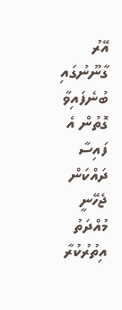އޭރު ގާނޫނުގައި ބުނެފައިވާ ގޮތުން އެ ފައިސާ ދައްކަން ޖެހޭނީ މުއްދަތު އިތުރުކުރާ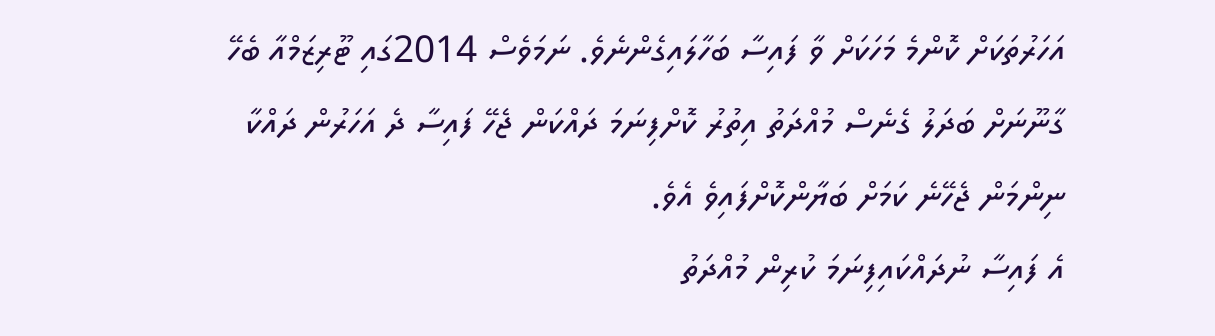އަހަރުތަކަށް ކޮންމެ މަހަކަށް ވާ ފައިސާ ބަހާލައިގެންނެވެ. ނަމަވެސް 2014ގައި ޓޫރިޒަމްއާ ބެހޭ ގާނޫނަށް ބަދަލު ގެނެސް މުއްދަތު އިތުރު ކޮށްފިނަމަ ދައްކަން ޖެހޭ ފައިސާ ދެ އަހަރުން ދައްކާ ނިންމަން ޖެހޭނެ ކަމަށް ބަޔާންކޮށްފައިވެ އެވެ.
އެ ފައިސާ ނުދައްކައިފިނަމަ ކުރިން މުއްދަތު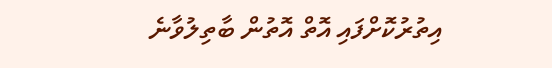އިތުރުކޮށްފައި އޮތް އޮތުން ބާތިލުވާނެ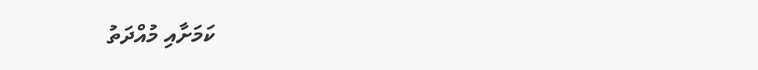ކަމަށާއި މުއްދަތު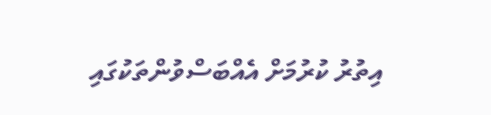އިތުރު ކުރުމަށް އެއްބަސްވުންތަކުގައި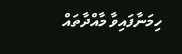ހިމަނާފައިވާ މާއްދާތައް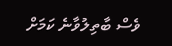ވެސް ބާތިލުވާނެ ކަމަށް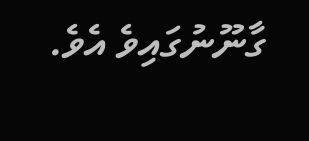ގާނޫނުގައިވެ އެވެ.